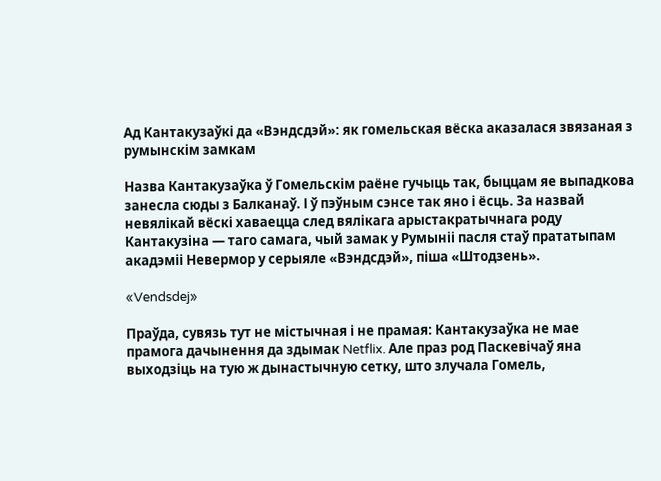Ад Кантакузаўкі да «Вэндсдэй»: як гомельская вёска аказалася звязаная з румынскім замкам

Назва Кантакузаўка ў Гомельскім раёне гучыць так, быццам яе выпадкова занесла сюды з Балканаў. І ў пэўным сэнсе так яно і ёсць. За назвай невялікай вёскі хаваецца след вялікага арыстакратычнага роду Кантакузіна — таго самага, чый замак у Румыніі пасля стаў прататыпам акадэміі Невермор у серыяле «Вэндсдэй», піша «Штодзень».

«Vendsdej»

Праўда, сувязь тут не містычная і не прамая: Кантакузаўка не мае прамога дачынення да здымак Netflix. Але праз род Паскевічаў яна выходзіць на тую ж дынастычную сетку, што злучала Гомель,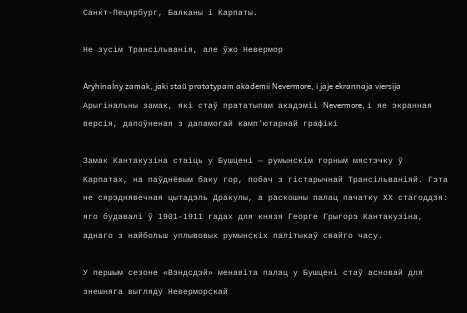Санкт-Пецярбург, Балканы і Карпаты.

Не зусім Трансільванія, але ўжо Невермор

Aryhinaĺny zamak, jaki staŭ pratatypam akademii Nevermore, i jaje ekrannaja viersija
Арыгінальны замак, які стаў прататыпам акадэміі Nevermore, і яе экранная версія, дапоўненая з дапамогай камп’ютарнай графікі

Замак Кантакузіна стаіць у Бушцені — румынскім горным мястэчку ў Карпатах, на паўднёвым баку гор, побач з гістарычнай Трансільваніяй. Гэта не сярэднявечная цытадэль Дракулы, а раскошны палац пачатку ХХ стагоддзя: яго будавалі ў 1901–1911 гадах для князя Георге Грыгорэ Кантакузіна, аднаго з найбольш уплывовых румынскіх палітыкаў свайго часу.

У першым сезоне «Вэндсдэй» менавіта палац у Бушцені стаў асновай для знешняга выгляду Неверморскай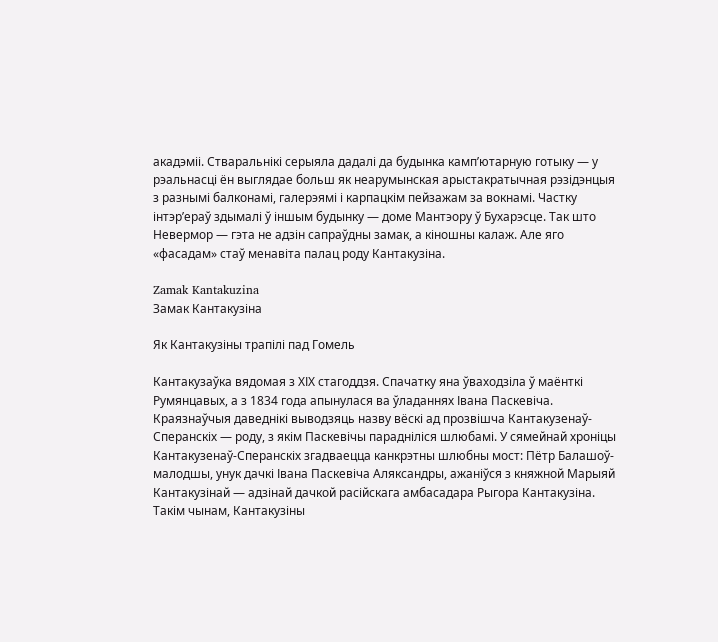акадэміі. Стваральнікі серыяла дадалі да будынка камп’ютарную готыку — у рэальнасці ён выглядае больш як неарумынская арыстакратычная рэзідэнцыя з разнымі балконамі, галерэямі і карпацкім пейзажам за вокнамі. Частку інтэр’ераў здымалі ў іншым будынку — доме Мантэору ў Бухарэсце. Так што Невермор — гэта не адзін сапраўдны замак, а кіношны калаж. Але яго «фасадам» стаў менавіта палац роду Кантакузіна.

Zamak Kantakuzina
Замак Кантакузіна

Як Кантакузіны трапілі пад Гомель

Кантакузаўка вядомая з ХІХ стагоддзя. Спачатку яна ўваходзіла ў маёнткі Румянцавых, а з 1834 года апынулася ва ўладаннях Івана Паскевіча. Краязнаўчыя даведнікі выводзяць назву вёскі ад прозвішча Кантакузенаў-Сперанскіх — роду, з якім Паскевічы парадніліся шлюбамі. У сямейнай хроніцы Кантакузенаў-Сперанскіх згадваецца канкрэтны шлюбны мост: Пётр Балашоў-малодшы, унук дачкі Івана Паскевіча Аляксандры, ажаніўся з княжной Марыяй Кантакузінай — адзінай дачкой расійскага амбасадара Рыгора Кантакузіна. Такім чынам, Кантакузіны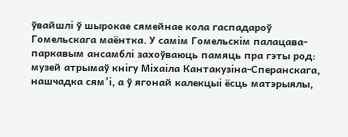ўвайшлі ў шырокае сямейнае кола гаспадароў Гомельскага маёнтка. У самім Гомельскім палацава-паркавым ансамблі захоўваюць памяць пра гэты род: музей атрымаў кнігу Міхаіла Кантакузіна-Сперанскага, нашчадка сям’і, а ў ягонай калекцыі ёсць матэрыялы,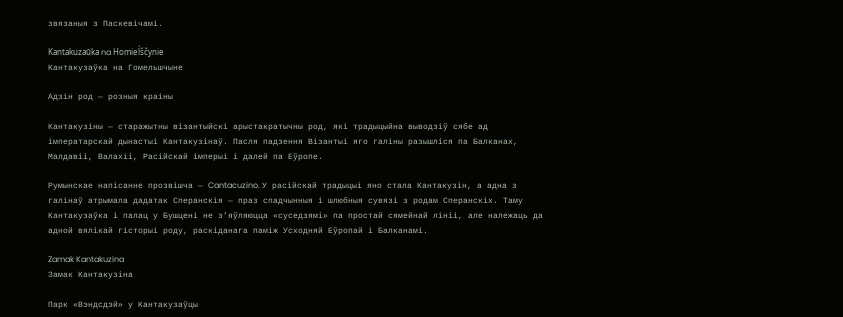звязаныя з Паскевічамі.

Kantakuzaŭka na Homieĺščynie
Кантакузаўка на Гомельшчыне

Адзін род — розныя краіны

Кантакузіны — старажытны візантыйскі арыстакратычны род, які традыцыйна выводзіў сябе ад імператарскай дынастыі Кантакузінаў. Пасля падзення Візантыі яго галіны разышліся па Балканах, Малдавіі, Валахіі, Расійскай імперыі і далей па Еўропе.

Румынскае напісанне прозвішча — Cantacuzino. У расійскай традыцыі яно стала Кантакузін, а адна з галінаў атрымала дадатак Сперанскія — праз спадчынныя і шлюбныя сувязі з родам Сперанскіх. Таму Кантакузаўка і палац у Бушцені не з’яўляюцца «суседзямі» па простай сямейнай лініі, але належаць да адной вялікай гісторыі роду, раскіданага паміж Усходняй Еўропай і Балканамі.

Zamak Kantakuzina
Замак Кантакузіна

Парк «Вэндсдэй» у Кантакузаўцы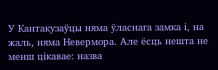У Кантакузаўцы няма ўласнага замка і, на жаль, няма Невермора. Але ёсць нешта не менш цікавае: назва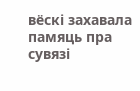вёскі захавала памяць пра сувязі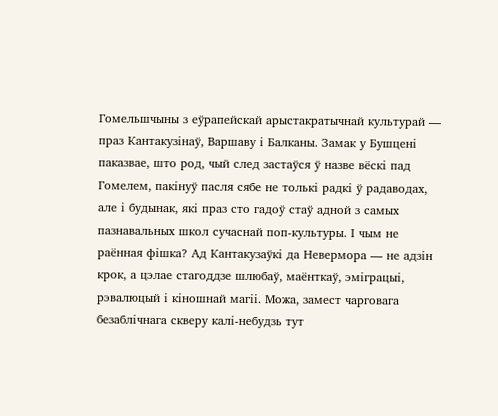Гомельшчыны з еўрапейскай арыстакратычнай культурай — праз Кантакузінаў, Варшаву і Балканы. Замак у Бушцені паказвае, што род, чый след застаўся ў назве вёскі пад Гомелем, пакінуў пасля сябе не толькі радкі ў радаводах, але і будынак, які праз сто гадоў стаў адной з самых пазнавальных школ сучаснай поп-культуры. І чым не раённая фішка? Ад Кантакузаўкі да Невермора — не адзін крок, а цэлае стагоддзе шлюбаў, маёнткаў, эміграцыі, рэвалюцый і кіношнай магіі. Можа, замест чарговага безаблічнага скверу калі-небудзь тут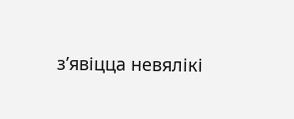з’явіцца невялікі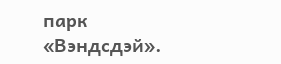парк «Вэндсдэй».